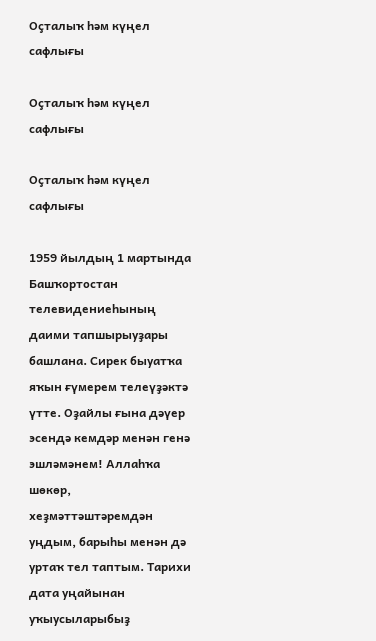Оҫталыҡ һәм күңел сафлығы

Оҫталыҡ һәм күңел сафлығы

Оҫталыҡ һәм күңел сафлығы

1959 йылдың 1 мартында Башҡортостан телевидениеһының даими тапшырыуҙары башлана. Сирек быуатҡа яҡын ғүмерем телеүҙәктә үтте. Оҙайлы ғына дәүер эсендә кемдәр менән генә эшләмәнем! Аллаһҡа шөкөр, хеҙмәттәштәремдән уңдым, барыһы менән дә уртаҡ тел таптым. Тарихи дата уңайынан уҡыусыларыбыҙ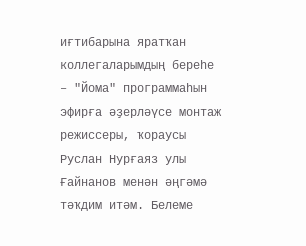иғтибарына яратҡан коллегаларымдың береһе – "Йома" программаһын эфирға әҙерләүсе монтаж режиссеры, ҡораусы Руслан Нурғаяз улы Ғайнанов менән әңгәмә тәҡдим итәм. Белеме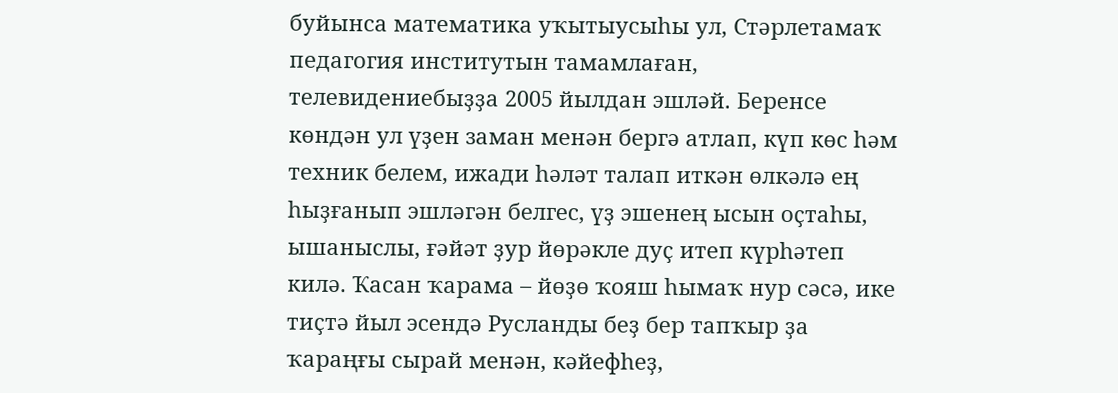буйынса математика уҡытыусыһы ул, Стәрлетамаҡ педагогия институтын тамамлаған, телевидениебыҙҙа 2005 йылдан эшләй. Беренсе көндән ул үҙен заман менән бергә атлап, күп көс һәм техник белем, ижади һәләт талап иткән өлкәлә ең һыҙғанып эшләгән белгес, үҙ эшенең ысын оҫтаһы, ышаныслы, ғәйәт ҙур йөрәкле дуҫ итеп күрһәтеп килә. Ҡасан ҡарама – йөҙө ҡояш һымаҡ нур сәсә, ике тиҫтә йыл эсендә Русланды беҙ бер тапҡыр ҙа ҡараңғы сырай менән, кәйефһеҙ,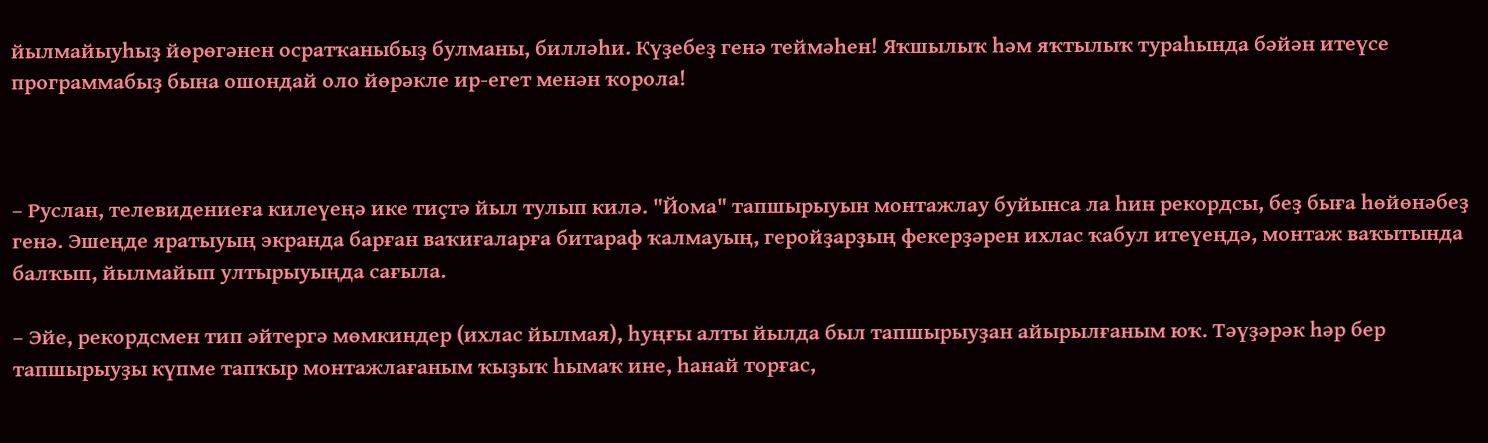йылмайыуһыҙ йөрөгәнен осратҡаныбыҙ булманы, билләһи. Күҙебеҙ генә теймәһен! Яҡшылыҡ һәм яҡтылыҡ тураһында бәйән итеүсе программабыҙ бына ошондай оло йөрәкле ир-егет менән ҡорола!



– Руслан, телевидениеға килеүеңә ике тиҫтә йыл тулып килә. "Йома" тапшырыуын монтажлау буйынса ла һин рекордсы, беҙ быға һөйөнәбеҙ генә. Эшеңде яратыуың экранда барған ваҡиғаларға битараф ҡалмауың, геройҙарҙың фекерҙәрен ихлас ҡабул итеүеңдә, монтаж ваҡытында балҡып, йылмайып ултырыуыңда сағыла.

– Эйе, рекордсмен тип әйтергә мөмкиндер (ихлас йылмая), һуңғы алты йылда был тапшырыуҙан айырылғаным юҡ. Тәүҙәрәк һәр бер тапшырыуҙы күпме тапҡыр монтажлағаным ҡыҙыҡ һымаҡ ине, һанай торғас,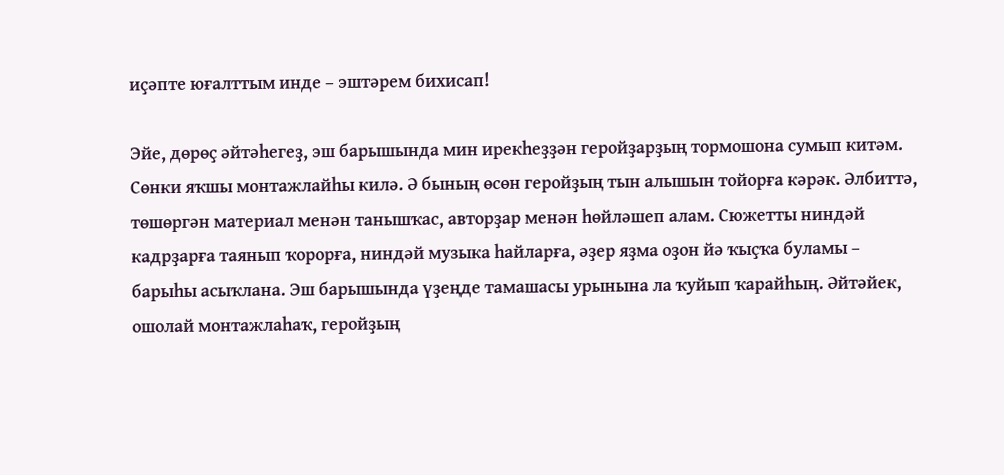иҫәпте юғалттым инде – эштәрем бихисап!

Эйе, дөрөҫ әйтәһегеҙ, эш барышында мин ирекһеҙҙән геройҙарҙың тормошона сумып китәм. Сөнки яҡшы монтажлайһы килә. Ә бының өсөн геройҙың тын алышын тойорға кәрәк. Әлбиттә, төшөргән материал менән танышҡас, авторҙар менән һөйләшеп алам. Сюжетты ниндәй кадрҙарға таянып ҡорорға, ниндәй музыка һайларға, әҙер яҙма оҙон йә ҡыҫҡа буламы – барыһы асыҡлана. Эш барышында үҙеңде тамашасы урынына ла ҡуйып ҡарайһың. Әйтәйек, ошолай монтажлаһаҡ, геройҙың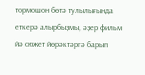тормошон бөтә тулылығында еткерә алырбыҙмы, әҙер фильм йә сюжет йөрәктәргә барып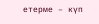етерме – күп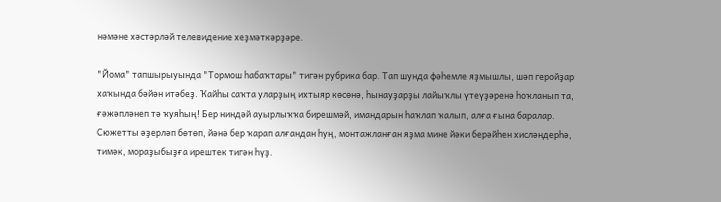нәмәне хәстәрләй телевидение хеҙмәткәрҙәре.

"Йома" тапшырыуында "Тормош һабаҡтары" тигән рубрика бар. Тап шунда фәһемле яҙмышлы, шәп геройҙар хаҡында бәйән итәбеҙ. Ҡайһы саҡта уларҙың ихтыяр көсөнә, һынауҙарҙы лайыҡлы үтеүҙәренә һоҡланып та, ғәжәпләнеп тә ҡуяһың! Бер ниндәй ауырлыҡҡа бирешмәй, имандарын һаҡлап ҡалып, алға ғына баралар. Сюжетты әҙерләп бөтөп, йәнә бер ҡарап алғандан һуң, монтажланған яҙма мине йәки берәйһен хисләндерһә, тимәк, мораҙыбыҙға ирештек тигән һүҙ.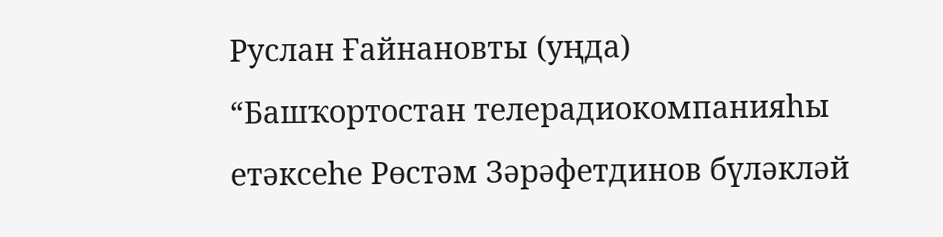Руслан Ғайнановты (уңда) “Башҡортостан телерадиокомпанияһы етәксеһе Рөстәм Зәрәфетдинов бүләкләй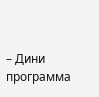– Дини программа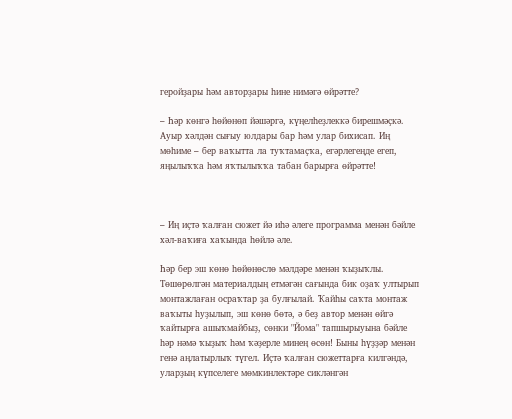геройҙары һәм авторҙары һине нимәгә өйрәтте?

– Һәр көнгә һөйөнөп йәшәргә, күңелһеҙлеккә бирешмәҫкә. Ауыр хәлдән сығыу юлдары бар һәм улар бихисап. Иң мөһиме – бер ваҡытта ла туҡтамаҫҡа, егәрлегеңде егеп, яңылыҡҡа һәм яҡтылыҡҡа табан барырға өйрәтте!



– Иң иҫтә ҡалған сюжет йә иһә әлеге программа менән бәйле хәл-ваҡиға хаҡында һөйлә әле.

Һәр бер эш көнө һөйөнөслө мәлдәре менән ҡыҙыҡлы. Төшөрөлгән материалдың етмәгән сағында бик оҙаҡ ултырып монтажлаған осраҡтар ҙа булғылай. Ҡайһы саҡта монтаж ваҡыты һуҙылып, эш көнө бөтә, ә беҙ автор менән өйгә ҡайтырға ашыҡмайбыҙ, сөнки "Йома" тапшырыуына бәйле һәр нәмә ҡыҙыҡ һәм ҡәҙерле минең өсөн! Быны һүҙҙәр менән генә аңлатырлыҡ түгел. Иҫтә ҡалған сюжеттарға килгәндә, уларҙың күпселеге мөмкинлектәре сикләнгән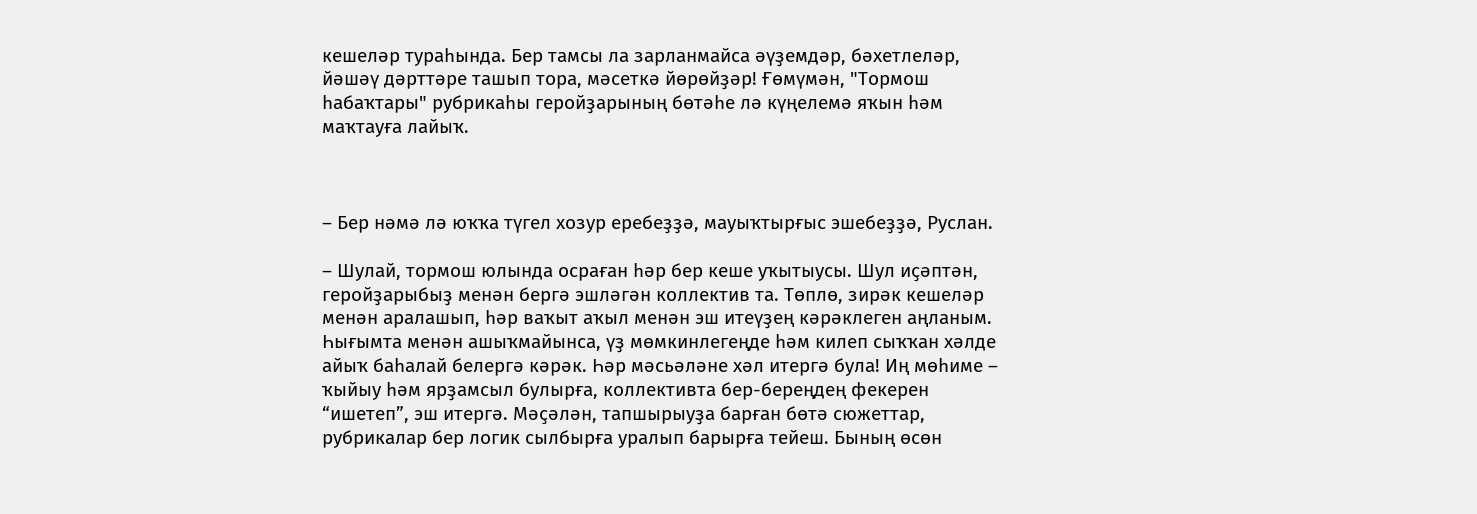кешеләр тураһында. Бер тамсы ла зарланмайса әүҙемдәр, бәхетлеләр, йәшәү дәрттәре ташып тора, мәсеткә йөрөйҙәр! Ғөмүмән, "Тормош һабаҡтары" рубрикаһы геройҙарының бөтәһе лә күңелемә яҡын һәм маҡтауға лайыҡ.



– Бер нәмә лә юҡҡа түгел хозур еребеҙҙә, мауыҡтырғыс эшебеҙҙә, Руслан.

– Шулай, тормош юлында осраған һәр бер кеше уҡытыусы. Шул иҫәптән, геройҙарыбыҙ менән бергә эшләгән коллектив та. Төплө, зирәк кешеләр менән аралашып, һәр ваҡыт аҡыл менән эш итеүҙең кәрәклеген аңланым. Һығымта менән ашыҡмайынса, үҙ мөмкинлегеңде һәм килеп сыҡҡан хәлде айыҡ баһалай белергә кәрәк. Һәр мәсьәләне хәл итергә була! Иң мөһиме – ҡыйыу һәм ярҙамсыл булырға, коллективта бер-береңдең фекерен “ишетеп”, эш итергә. Мәҫәлән, тапшырыуҙа барған бөтә сюжеттар, рубрикалар бер логик сылбырға уралып барырға тейеш. Бының өсөн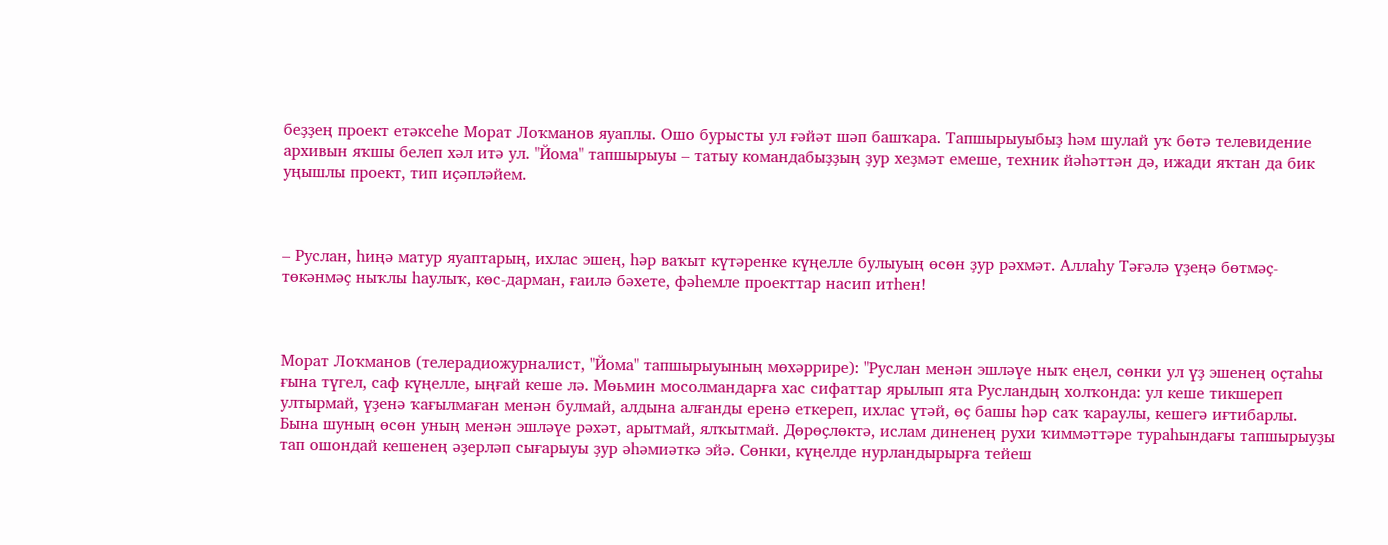беҙҙең проект етәксеһе Морат Лоҡманов яуаплы. Ошо бурысты ул ғәйәт шәп башҡара. Тапшырыуыбыҙ һәм шулай уҡ бөтә телевидение архивын яҡшы белеп хәл итә ул. "Йома" тапшырыуы – татыу командабыҙҙың ҙур хеҙмәт емеше, техник йәһәттән дә, ижади яҡтан да бик уңышлы проект, тип иҫәпләйем.



– Руслан, һиңә матур яуаптарың, ихлас эшең, һәр ваҡыт күтәренке күңелле булыуың өсөн ҙур рәхмәт. Аллаһу Тәғәлә үҙеңә бөтмәҫ-төкәнмәҫ ныҡлы һаулыҡ, көс-дарман, ғаилә бәхете, фәһемле проекттар насип итһен!



Морат Лоҡманов (телерадиожурналист, "Йома" тапшырыуының мөхәррире): "Руслан менән эшләүе ныҡ еңел, сөнки ул үҙ эшенең оҫтаһы ғына түгел, саф күңелле, ыңғай кеше лә. Мөьмин мосолмандарға хас сифаттар ярылып ята Русландың холҡонда: ул кеше тикшереп ултырмай, үҙенә ҡағылмаған менән булмай, алдына алғанды еренә еткереп, ихлас үтәй, өҫ башы һәр саҡ ҡараулы, кешегә иғтибарлы. Бына шуның өсөн уның менән эшләүе рәхәт, арытмай, ялҡытмай. Дөрөҫлөктә, ислам диненең рухи ҡиммәттәре тураһындағы тапшырыуҙы тап ошондай кешенең әҙерләп сығарыуы ҙур әһәмиәткә эйә. Сөнки, күңелде нурландырырға тейеш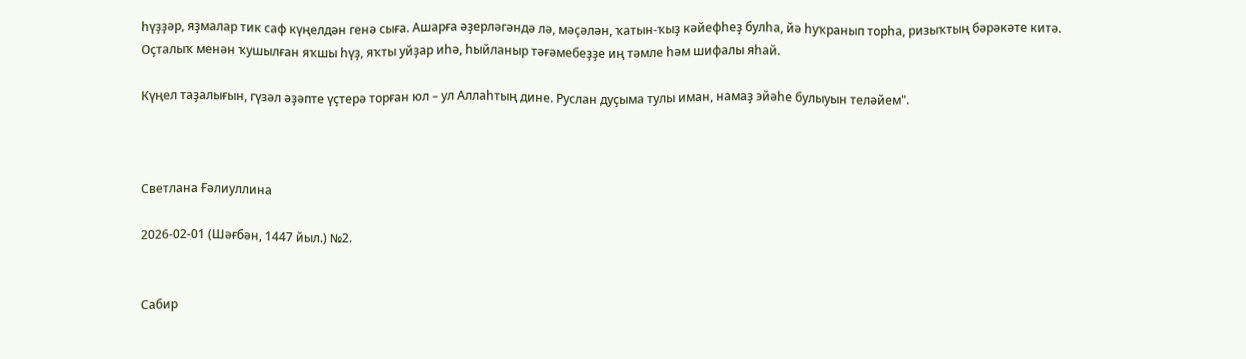һүҙҙәр, яҙмалар тик саф күңелдән генә сыға. Ашарға әҙерләгәндә лә, мәҫәлән, ҡатын-ҡыҙ кәйефһеҙ булһа, йә һуҡранып торһа, ризыҡтың бәрәкәте китә. Оҫталыҡ менән ҡушылған яҡшы һүҙ, яҡты уйҙар иһә, һыйланыр тәғәмебеҙҙе иң тәмле һәм шифалы яһай.

Күңел таҙалығын, гүзәл әҙәпте үҫтерә торған юл – ул Аллаһтың дине. Руслан дуҫыма тулы иман, намаҙ эйәһе булыуын теләйем".



Светлана Ғәлиуллина

2026-02-01 (Шәғбән, 1447 йыл.) №2.


Сабир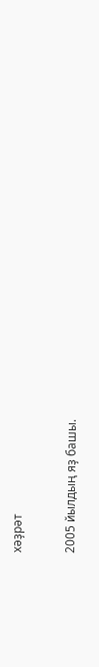хәҙрәт

2005 йылдың яҙ башы.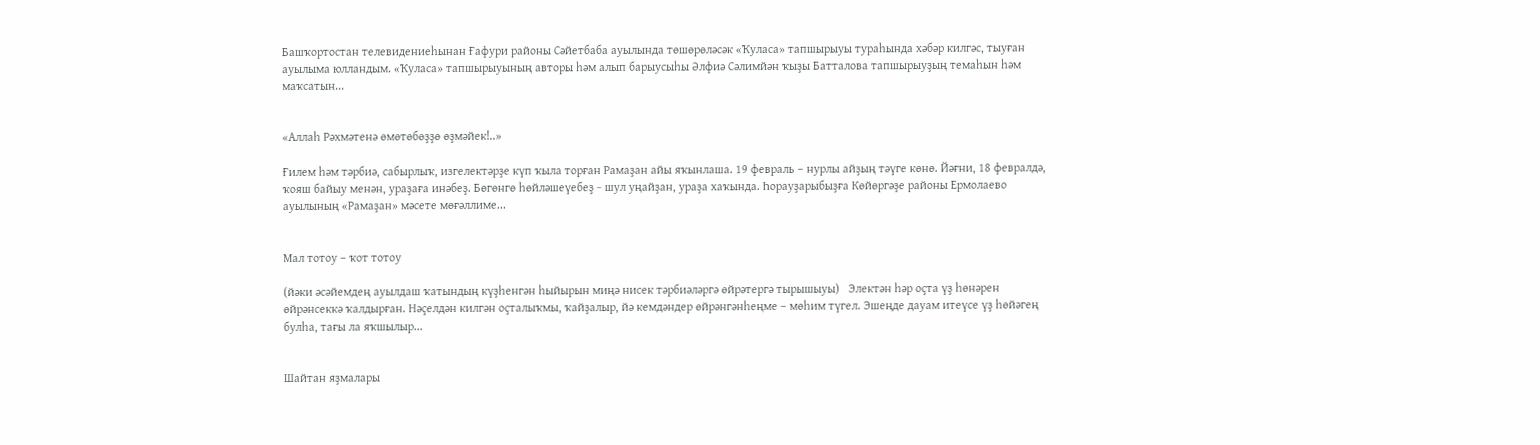Башҡортостан телевидениеһынан Ғафури районы Сәйетбаба ауылында төшөрөләсәк «Ҡуласа» тапшырыуы тураһында хәбәр килгәс, тыуған ауылыма юлландым. «Ҡуласа» тапшырыуының авторы һәм алып барыусыһы Әлфиә Сәлимйән ҡыҙы Батталова тапшырыуҙың темаһын һәм маҡсатын...


«Аллаһ Рәхмәтенә өмөтөбөҙҙө өҙмәйек!..»

Ғилем һәм тәрбиә, сабырлыҡ, изгелектәрҙе күп ҡыла торған Рамаҙан айы яҡынлаша. 19 февраль – нурлы айҙың тәүге көнө. Йәғни, 18 февралдә, ҡояш байыу менән, ураҙаға инәбеҙ. Бөгөнгө һөйләшеүебеҙ − шул уңайҙан, ураҙа хаҡында. Һорауҙарыбыҙға Көйөргәҙе районы Ермолаево ауылының «Рамаҙан» мәсете мөғәллиме...


Мал тотоу – ҡот тотоу

(йәки әсәйемдең ауылдаш ҡатындың күҙһенгән һыйырын миңә нисек тәрбиәләргә өйрәтергә тырышыуы)   Электән һәр оҫта үҙ һөнәрен өйрәнсеккә ҡалдырған. Нәҫелдән килгән оҫталыҡмы, ҡайҙалыр, йә кемдәндер өйрәнгәнһеңме – мөһим түгел. Эшеңде дауам итеүсе үҙ һөйәгең булһа, тағы ла яҡшылыр...


Шайтан яҙмалары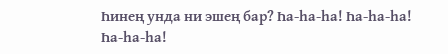Һинең унда ни эшең бар? Һа-һа-һа! Һа-һа-һа! Һа-һа-һа!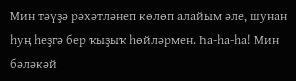Мин тәүҙә рәхәтләнеп көлөп алайым әле, шунан һуң һеҙгә бер ҡыҙыҡ һөйләрмен. Һа-һа-һа! Мин бәләкәй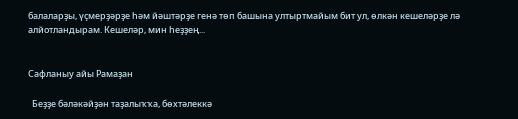балаларҙы, үҫмерҙәрҙе һәм йәштәрҙе генә төп башына ултыртмайым бит ул, өлкән кешеләрҙе лә алйотландырам. Кешеләр, мин һеҙҙең...


Сафланыу айы Рамаҙан

  Беҙҙе бәләкәйҙән таҙалыҡҡа, бөхтәлеккә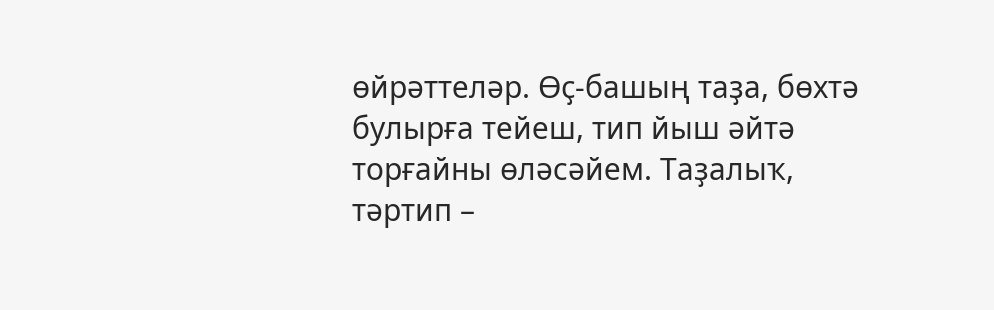өйрәттеләр. Өҫ-башың таҙа, бөхтә булырға тейеш, тип йыш әйтә торғайны өләсәйем. Таҙалыҡ, тәртип –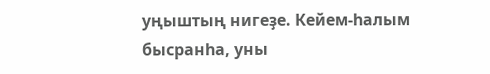уңыштың нигеҙе. Кейем-һалым бысранһа, уны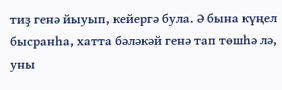тиҙ генә йыуып, кейергә була. Ә бына күңел бысранһа, хатта бәләкәй генә тап төшһә лә, уны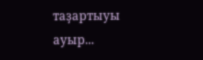таҙартыуы ауыр...